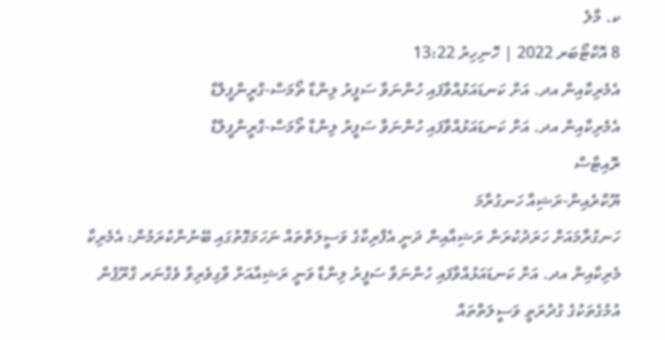ކ. މާލެ
8 އޮކްޓޯބަރ 2022 | ހޮނިހިރު 13:22
އެމެރިކާއިން އދ. އަށް ކަނޑައަޅުއްވާފައި ހުންނަވާ ސަފީރު ލިންޑާ ތޯމަސް-ގްރީންފީލްޑް
އެމެރިކާއިން އދ. އަށް ކަނޑައަޅުއްވާފައި ހުންނަވާ ސަފީރު ލިންޑާ ތޯމަސް-ގްރީންފީލްޑް
ރޮއިޓާސް
ޔޫކްރެއިން-ރަޝިއާ ހަނގުރާމަ
ހަނގުރާމައަށް ހަރަދުކުރަން ރަޝިއާއިން ދަނީ އެފްރިކާގެ ވަސީލަތްތައް ނަހަމަގޮތުގައި ބޭނުންކުރަމުން: އެމެރިކާ
މެރިކާއިން އދ. އަށް ކަނޑައަޅުއްވާފައި ހުންނަވާ ސަފީރު ލިންޑާ ވަނީ ރަޝިއާއަށް ވާގިވެރިވާ ވެގްނަރ ގްރޫޕުން އުމުގެތަކުގެ ގުދުރަތީ ވަސީލަތްތައް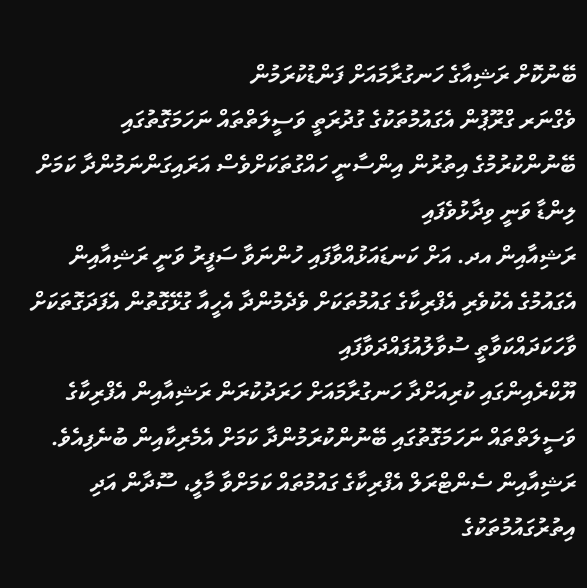ބޭނުކޮށް ރަޝިއާގެ ހަނގުރާމައަށް ފަންޑުކުރަމުން
ވެގްނަރ ގްރޫޕުން އެގައުމުތަކުގެ ގުދުރަތީ ވަސީލަތްތައް ނަހަމަގޮތުގައި ބޭނުންކުރުމުގެ އިތުރުން އިންސާނީ ހައްގުތަކަށްވެސް އަރައިގަންނަމުންދާ ކަމަށް ލިންޑާ ވަނީ ވިދާޅުވެފައި
ރަޝިއާއިން އދ. އަށް ކަނޑައަޅުއްވާފައި ހުންނަވާ ސަފީރު ވަނީ ރަޝިއާއިން އެގައުމުގެ އެކުވެރި އެފްރިކާގެ ގައުމުތަކަށް ވެދެމުންދާ އެހީއާ ގުޅޭގޮތުން އެފަދަގޮތަކަށް ވާހަކަދައްކަވާތީ ސުވާލުއުފައްދަވާފައި
ޔޫކްރެއިންގައި ކުރިއަށްދާ ހަނގުރާމައަށް ހަރަދުކުރަން ރަޝިއާއިން އެފްރިކާގެ ވަސީލަތްތައް ނަހަމަގޮތުގައި ބޭނުންކުރަމުންދާ ކަމަށް އެމެރިކާއިން ބުނެފިއެވެ.
ރަޝިއާއިން ސެންޓްރަލް އެފްރިކާގެ ގައުމުތައް ކަމަށްވާ މާލީ، ސޫދާން އަދި އިތުރުގައުމުތަކުގެ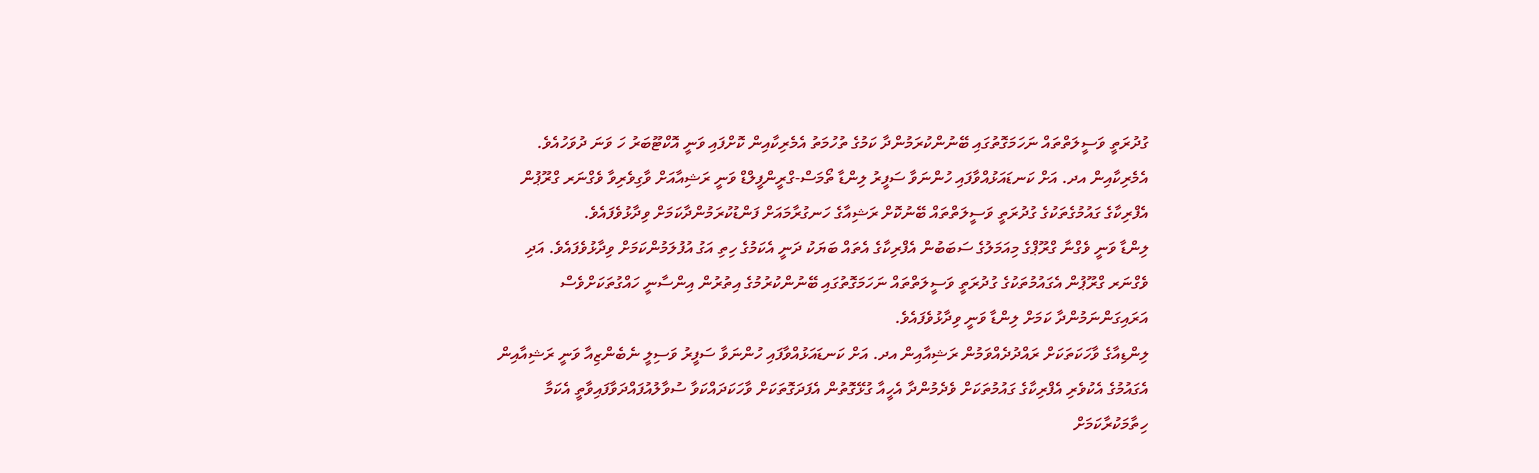ގުދުރަތީ ވަސީލަތްތައް ނަހަމަގޮތުގައި ބޭނުންކުރަމުންދާ ކަމުގެ ތުހުމަތު އެމެރިކާއިން ކޮށްފައި ވަނީ އޮކްޓޫބަރު ހަ ވަނަ ދުވަހުއެވެ.
އެމެރިކާއިން އދ. އަށް ކަނޑައަޅުއްވާފައި ހުންނަވާ ސަފީރު ލިންޑާ ތޯމަސް-ގްރީންފީލްޑް ވަނީ ރަޝިއާއަށް ވާގިވެރިވާ ވެގްނަރ ގްރޫޕުން އެފްރިކާގެ ގައުމުގެތަކުގެ ގުދުރަތީ ވަސީލަތްތައް ބޭނުކޮށް ރަޝިއާގެ ހަނގުރާމައަށް ފަންޑުކުރަމުންދާކަމަށް ވިދާޅުވެފައެވެ.
ލިންޑާ ވަނީ ވެގްނާ ގްރޫޕްގެ މިއަމަލުގެ ސަބަބުން އެފްރިކާގެ އެތައް ބަޔަކު ދަނީ އެކަމުގެ ހިތި އަގު އުފުލަމުންކަމަށް ވިދާޅުވެފައެވެ. އަދި ވެގްނަރ ގްރޫޕުން އެގައުމުތަކުގެ ގުދުރަތީ ވަސީލަތްތައް ނަހަމަގޮތުގައި ބޭނުންކުރުމުގެ އިތުރުން އިންސާނީ ހައްގުތަކަށްވެސް އަރައިގަންނަމުންދާ ކަމަށް ލިންޑާ ވަނީ ވިދާޅުވެފައެވެ.
ލިންޑިއާގެ ވާހަކަތަކަށް ރައްދުދެއްވަމުން ރަޝިއާއިން އދ. އަށް ކަނޑައަޅުއްވާފައި ހުންނަވާ ސަފީރު ވަސިލީ ނެބެންޒިއާ ވަނީ ރަޝިއާއިން އެގައުމުގެ އެކުވެރި އެފްރިކާގެ ގައުމުތަކަށް ވެދެމުންދާ އެހީއާ ގުޅޭގޮތުން އެފަދަގޮތަކަށް ވާހަކަދައްކަވާ ސުވާލުއުފައްދަވާފައިވާތީ އެކަމާ ހިތާމަކުރާކަމަށް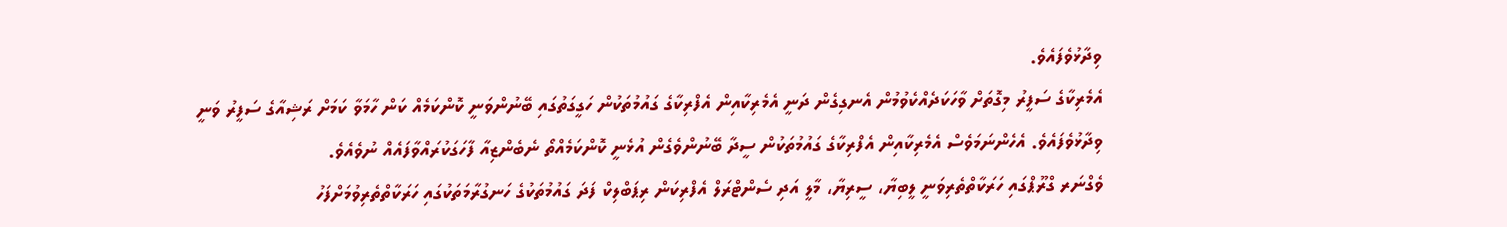ވިދާޅުވެފައެވެ.
އެމެރިކާގެ ސަފީރު މިގޮތަށް ވާހަކަދެއްކެވުމުން އެނގިގެން ދަނީ އެމެރިކާއިން އެފްރިކާގެ ގައުމުތަކުން ހަގީގަތުގައި ބޭނުންވަނީ ކޮންކަމެއް ކަން ހާމަވާ ކަމަށް ރަޝިއާގެ ސަފީރު ވަނީ ވިދާޅުވެފައެވެ. އެހެންނަމަވެސް އެމެރިކާއިން އެފްރިކާގެ ގައުމުތަކުން ސީދާ ބޭނުންވެގެން އުޅެނީ ކޮންކަމެއްތޯ ނެބެންޒިއާ ފާހަގަކުރައްވާފައެއް ނުވެއެވެ.
ވެގްނަރ ގްރޫޕްގައި ހަރަކާތްތެރިވަނީ ލީބިޔާ، ސީރިޔާ، މާލީ އަދި ސެންޓްރަލް އެފްރިކަން ރިޕަބްލިކް ފަދަ ގައުމުތަކުގެ ހަނގުރާމަތަކުގައި ހަރަކާތްތެރިވުމަށްފަހު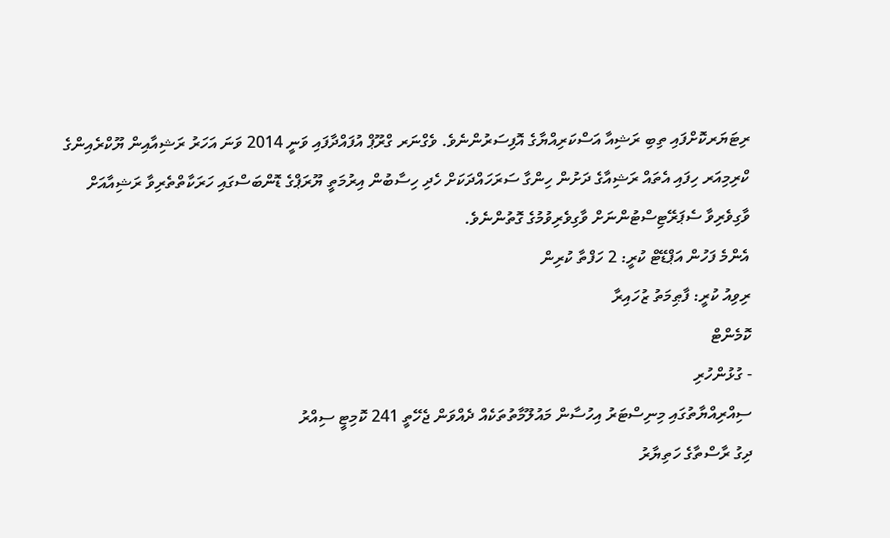ރިޓަޔަރކޮށްފައި ތިބި ރަޝިއާ އަސްކަރިއްޔާގެ އޮފިސަރުންނެވެ. ވެގްނަރ ގްރޫޕް އުފައްދާފައި ވަނީ 2014 ވަނަ އަހަރު ރަޝިއާއިން ޔޫކްރެއިންގެ ކްރިމިއަރ ހިފައި އެތައް ރަޝިއާގެ ދަށުން ހިންގާ ސަރަހައްދަކަށް ހެދި ހިސާބުން އިރުމަތީ ޔޫރަޕްގެ ޑޮންބަސްގައި ހަރަކާތްތެރިވާ ރަޝިއާއަށް ވާގިވެރިވާ ސެޕަރޭޓިސްޓުންނަށް ވާގިވެރިވުމުގެ ގޮތުންނެވެ.
އެންމެ ފަހުން އަޕްޑޭޓް ކުރީ: 2 ހަފްތާ ކުރިން
ރިވިއު ކުރީ: ފާޠިމަތު ޒުހައިރާ
ކޮމެންޓް
- ގުޅުންހުރި
ސިއްރިއްޔާތުގައި މިނިސްޓަރު އިހުސާން މައުލޫމާތުތަކެއް ދެއްވަން ޖެހޭތީ 241 ކޮމިޓީ ސިއްރު
ދިގު ރާސްތާގެ ހަތިޔާރު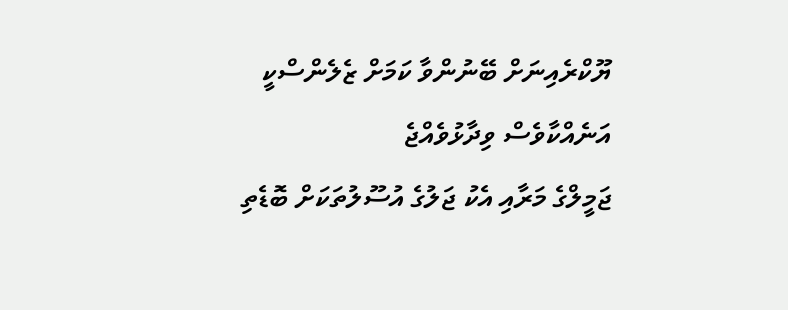ޔޫކްރެއިނަށް ބޭނުންވާ ކަމަށް ޒެލެންސްކީ އަނެއްކާވެސް ވިދާޅުވެއްޖެ
ޖަމީލްގެ މަރާއި އެކު ޖަލުގެ އުސޫލުތަކަށް ބޮޑެތި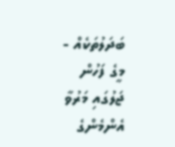ބަދަލުތަކެއް - މީގެ ފަހުން ޖަލުގައި މަރުވާ އެންމެންގެ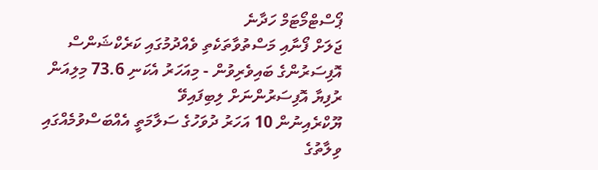ޕޯސްޓްމޯޓަމް ހަދާނެ
ޖަލަށް ފޯނާއި މަސްތުވާތަކެތި ވެއްދުމުގައި ކަރެކްޝަންސް އޮފިސަރުންގެ ބައިވެރިވުން - މިއަހަރު އެކަނި 73.6 މިލިއަން ރުފިޔާ އޮފިސަރުންނަށް ލިބިފައިވޭ
ޔޫކްރެއިނުން 10 އަހަރު ދުވަހުގެ ސަލާމަތީ އެއްބަސްވުމެއްގައި ވިލާތުގެ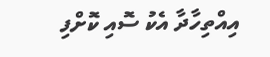އިއްތިހާދާ އެކު ސޮއި ކޮށްފި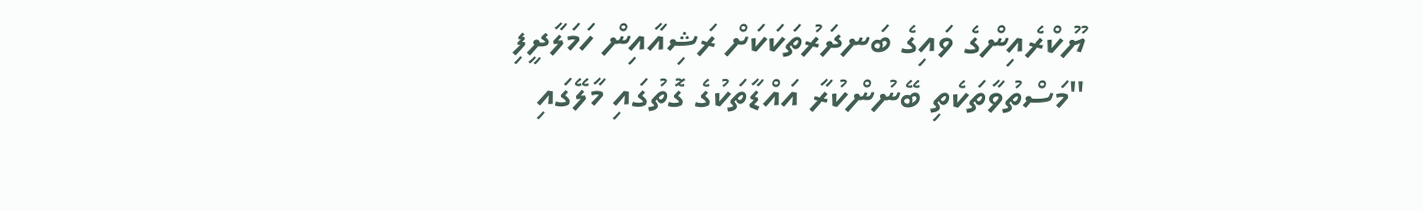ޔޫކްރެއިންގެ ވައިގެ ބަނދަރުތަކަކަށް ރަޝިއާއިން ހަމަލާދީފި
"މަސްތުވާތަކެތި ބޭނުންކުރާ އައްޑާތަކުގެ ގޮތުގައި މާލޭގައި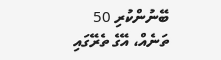ބޭނުންކުރި 50 ތަނެއް، އޭގެ ތެރޭގައި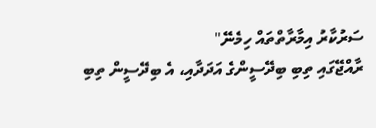ސަރުކާރު އިމާރާތްތައް ހިމެނޭ"
ރާއްޖޭގައި ތިބި ބިދޭސީންގެ އަދަދާއި، އެ ބިދޭސީން ތިބި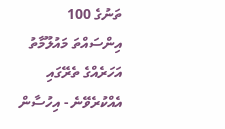ތަނުގެ 100 އިންސައްތަ މައުލޫމާތު އަހަރެއްގެ ތެރޭގައި އެއްކުރެވޭނެ - އިހުސާން